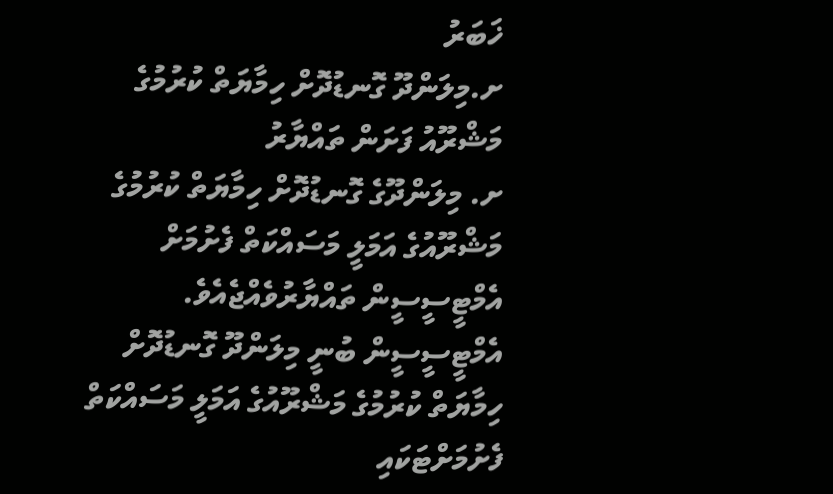ޚަބަރު
ށ.މިލަންދޫ ގޮނޑުދޮށް ހިމާޔަތް ކުރުމުގެ މަޝްރޫއު ފަށަން ތައްޔާރު
ށ. މިލަންދޫގެ ގޮނޑުދޮށް ހިމާޔަތް ކުރުމުގެ މަޝްރޫއުގެ އަމަލީ މަސައްކަތް ފެށުމަށް އެމްޓީސީސީން ތައްޔާރުވެއްޖެއެވެ.
އެމްޓީސީސީން ބުނީ މިލަންދޫ ގޮނޑުދޮށް ހިމާޔަތް ކުރުމުގެ މަޝްރޫއުގެ އަމަލީ މަސައްކަތް ފެށުމަށްޓަކައި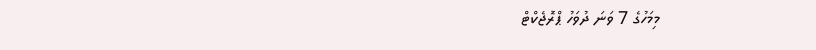މިމަހުގެ 7 ވަނަ ދުވަހު ޕްރޮޖެކްޓް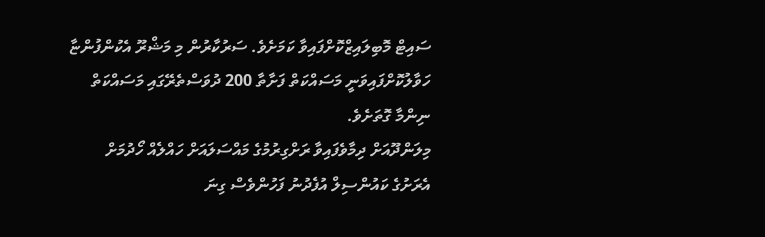ސައިޓް މޮބިލައިޒްކޮށްފައިވާ ކަމަށެވެ. ސަރުކާރުން މި މަޝްރޫ އެކުންފުންޏާ ހަވާލުކޮށްފައިވަނީ މަސައްކަތް ފަށާތާ 200 ދުވަސްތެރޭގައި މަސައްކަތް ނިންމާ ގޮތަށެވެ.
މިލަންދޫއަށް ދިމާވެފައިވާ ރަށްގިރުމުގެ މައްސަލައަށް ހައްލެއް ހޯދުމަށް އެރަށުގެ ކައުންސިލް އުފެދުނު ފަހުންވެސް ގިނަ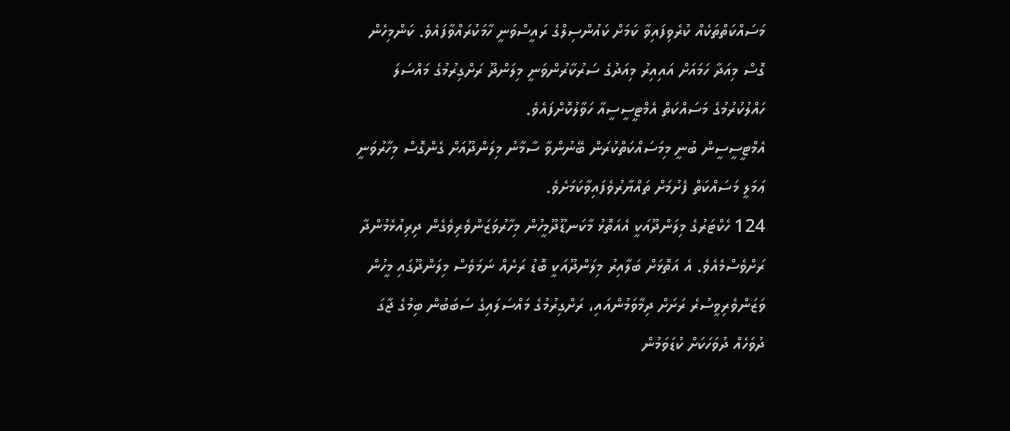މަސައްކަތްތަކެއް ކުރެވިފައިވާ ކަމަށް ކައުންސިލްގެ ރައީސްވަނީ ހާމަކުރައްވާފައެވެ. ކަންމިހެން ގޮސް މިއަދާ ހަމައަށް އައިއިރު މިއަދުގެ ސަރުކާރުންވަނީ މިލަންދޫ ރަށްގިރުމުގެ މައްސަލަ ހައްލުކުރުމުގެ މަސައްކަތް އެމްޓީސީސީއާ ހަވާލުކޮށްފައެވެ.
އެމްޓީސީސީން ބުނީ މިމަސައްކަތްކުރަން ބޭނުންވާ ސާމާނު މިލަންދޫއަށް ގެންގޮސް މިހާރުވަނީ ޢަމަލީ މަސައްކަތް ފެށުމަށް ތައްޔާރުވެފައިވާކަމަށެވެ.
124 ހެކްޓަރުގެ މިލަންދޫއަކީ އެއަތޮޅު މާކަނޑޫދޫމީހުން މިހާރުވަޒަންވެރިވެގެން ދިރިއުޅެމުންދާ ރަށްވެސްމެއެވެ. އެ އަތޮޅަށް ބަލާއިރު މިލަންދޫއަކީ ބޮޑު ރަށެއް ނަމަވެސް މިލަންދޫގައި މީހުން ވަޒަންވެރިވީސުރެ ރަށަށް ދިމާވަމުންއައި، ރަށްގިރުމުގެ މައްސަލައިގެ ސަބަބުން ބިމުގެ ޖާގަ ދުވަހެއް ދުވަހަކަށް ކުޑަވަމުން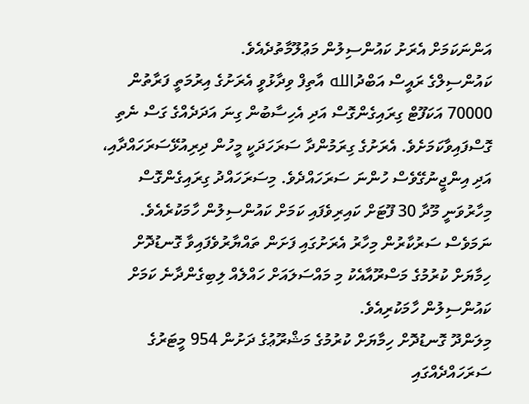އަންނަކަމަށް އެރަށު ކައުންސިލުން މަޢުލޫމާތުދެއެވެ.
ކައުންސިލްގެ ރައީސް އަބްދުالله އާތިފް ވިދާޅުވީ އެރަށުގެ އިރުމަތީ ފަރާތުން 70000 އަކަފޫޓް ގިރައިގެންގޮސް އަދި އެހިސާބުން ގިނަ އަދަދެއްގެ ގަސް ނެތި ގޮސްފައިވާކަމަށެވެ. އެރަށުގެ ގިރަމުންދާ ސަރަހަދަކީ މީހުން ދިރިއުޅޭސަރަހައްދާއި، އަދި އިންޖީނުގޭވެސް ހުންނަ ސަރަހައްދެވެ. މިސަރަހައްދު ގިރައިގެންގޮސް މިހާރުވަނީ މޫދާ 30 ފޫޓަށް ކައިރިވެފައި ކަމަށް ކައުންސިލުން ހާމަކުރެއެވެ. ނަމަވެސް ސަރުކާރުން މިހާރު އެރަށުގައި ފަށަން ތައްޔާރުވެފައިވާ ގޮނޑުދޮށް ހިމާޔަށް ކުރުމުގެ މަސްރޫއާއެކު މި މައްސަލައަށް ހައްލެއް ލިބިގެންދާނެ ކަމަށް ކައުންސިލުން ހާމަކުރިއެވެ.
މިލަންދޫ ގޮނޑުދޮށް ހިމާޔަށް ކުރުމުގެ މަޝްރޫޢުގެ ދަށުން 954 މީޓަރުގެ ސަރަހައްދެއްގައި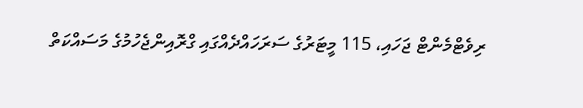ރިވެޓްމެންޓް ޖަހައި، 115 މީޓަރުގެ ސަރަހައްދެއްގައި ގްރޮއިންޖެހުމުގެ މަސައްކަތް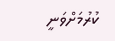ކުރުމަށްވަނީ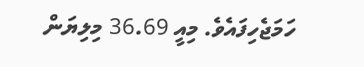ހަމަޖެހިފައެވެ. މިއީ 36.69 މިލިޔަން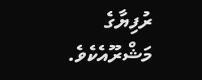ރުފިޔާގެ މަޝްރޫއެކެވެ.